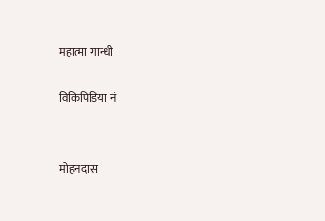महात्मा गान्धी

विकिपिडिया नं


मोहनदास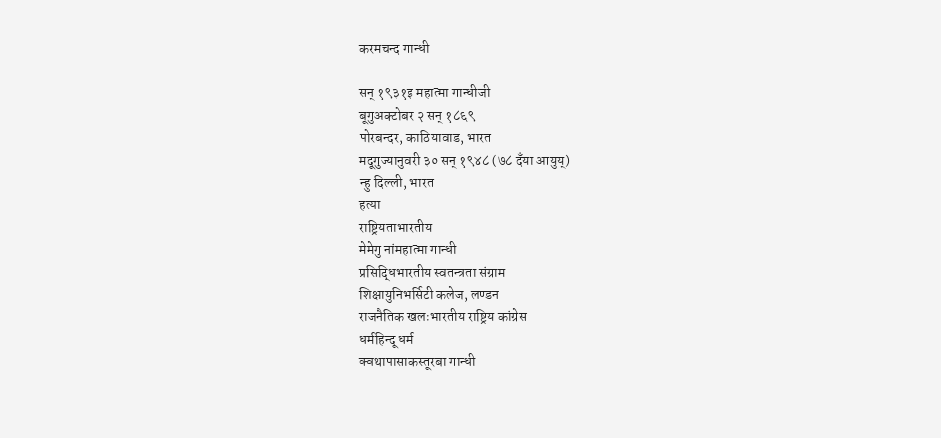करमचन्द गान्धी

सन् १९३१इ महात्मा गान्धीजी
बूगुअक्टोबर २ सन् १८६९
पोरबन्दर, काठियावाड, भारत
मदूगुज्यानुवरी ३० सन् १९४८ (७८ दँया आयुय्)
न्हु दिल्ली, भारत
हत्या
राष्ट्रियताभारतीय
मेमेगु नांमहात्मा गान्धी
प्रसिद्धिभारतीय स्वतन्त्रता संग्राम
शिक्षायुनिभर्सिटी कलेज, लण्डन
राजनैतिक खलःभारतीय राष्ट्रिय कांग्रेस
धर्महिन्दू धर्म
क्वथापासाकस्तूरबा गान्धी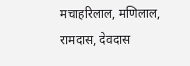मचाहरिलाल, मणिलाल, रामदास, देवदास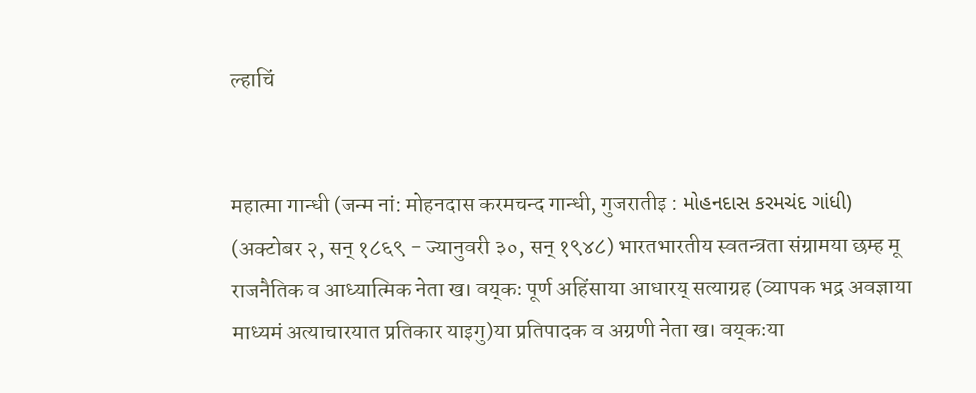ल्हाचिं


महात्मा गान्धी (जन्म नां: मोहनदास करमचन्द गान्धी, गुजरातीइ : મોહનદાસ કરમચંદ ગાંધી) (अक्टोबर २, सन् १८६९ - ज्यानुवरी ३०, सन् १९४८) भारतभारतीय स्वतन्त्रता संग्रामया छम्ह मू राजनैतिक व आध्यात्मिक नेता ख। वय्‌कः पूर्ण अहिंसाया आधारय् सत्याग्रह (व्यापक भद्र अवज्ञाया माध्यमं अत्याचारयात प्रतिकार याइगु)या प्रतिपादक व अग्रणी नेता ख। वय्‌कःया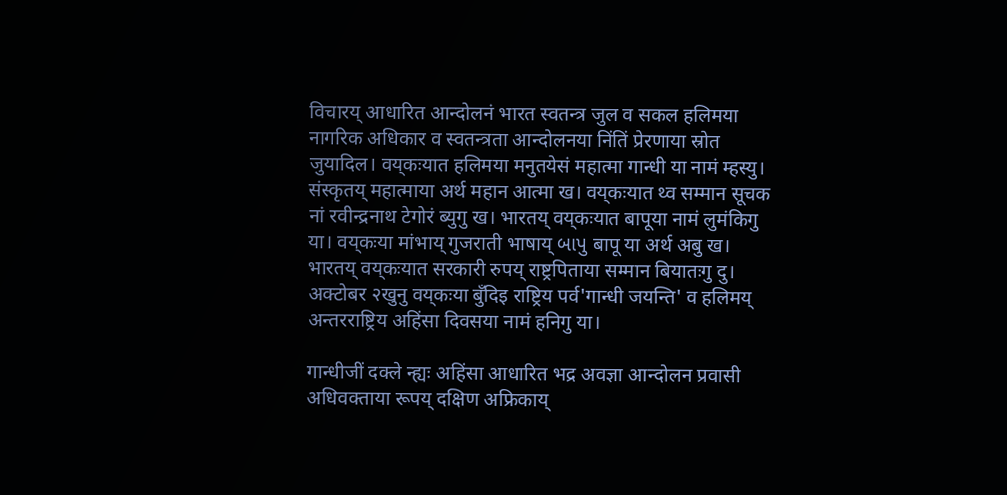विचारय् आधारित आन्दोलनं भारत स्वतन्त्र जुल व सकल हलिमया नागरिक अधिकार व स्वतन्त्रता आन्दोलनया निंतिं प्रेरणाया स्रोत जुयादिल। वय्‌कःयात हलिमया मनुतयेसं महात्मा गान्धी या नामं म्हस्यु। संस्कृतय् महात्माया अर्थ महान आत्मा ख। वय्‌कःयात थ्व सम्मान सूचक नां रवीन्द्रनाथ टेगोरं ब्युगु ख। भारतय् वय्‌कःयात बापूया नामं लुमंकिगु या। वय्‌कःया मांभाय्‌ गुजराती भाषाय् બાપુ बापू या अर्थ अबु ख। भारतय् वय्‌कःयात सरकारी रुपय् राष्ट्रपिताया सम्मान बियातःगु दु। अक्टोबर २खुनु वय्‌कःया बुँदिइ राष्ट्रिय पर्व'गान्धी जयन्ति' व हलिमय् अन्तरराष्ट्रिय अहिंसा दिवसया नामं हनिगु या।

गान्धीजीं दक्ले न्ह्यः अहिंसा आधारित भद्र अवज्ञा आन्दोलन प्रवासी अधिवक्ताया रूपय् दक्षिण अफ्रिकाय्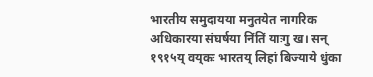भारतीय समुदायया मनुतयेत नागरिक अधिकारया संघर्षया निंतिं याःगु ख। सन् १९१५य् वय्‌कः भारतय् लिहां बिज्याये धुंका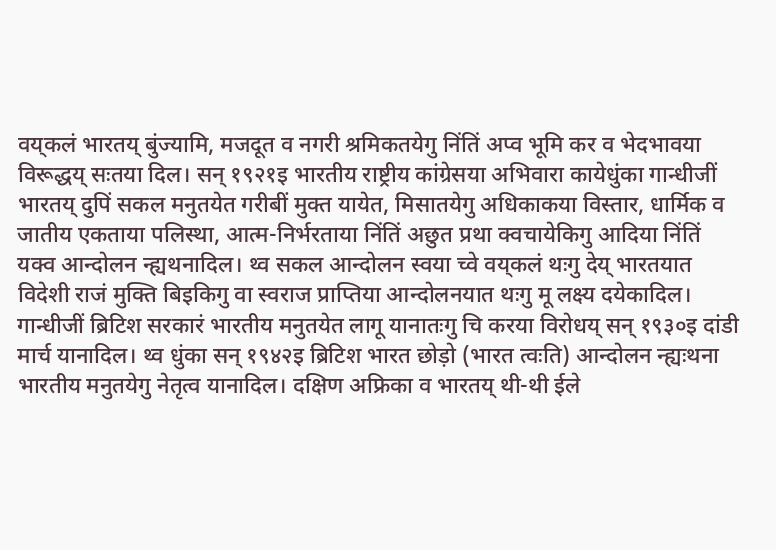वय्‌कलं भारतय् बुंज्यामि, मजदूत व नगरी श्रमिकतयेगु निंतिं अप्व भूमि कर व भेदभावया विरूद्धय् सःतया दिल। सन् १९२१इ भारतीय राष्ट्रीय कांग्रेसया अभिवारा कायेधुंका गान्धीजीं भारतय् दुपिं सकल मनुतयेत गरीबीं मुक्त यायेत, मिसातयेगु अधिकाकया विस्तार, धार्मिक व जातीय एकताया पलिस्था, आत्म-निर्भरताया निंतिं अछुत प्रथा क्वचायेकिगु आदिया निंतिं यक्व आन्दोलन न्ह्यथनादिल। थ्व सकल आन्दोलन स्वया च्वे वय्‌कलं थःगु देय्‌ भारतयात विदेशी राजं मुक्ति बिइकिगु वा स्वराज प्राप्तिया आन्दोलनयात थःगु मू लक्ष्‍य दयेकादिल। गान्धीजीं ब्रिटिश सरकारं भारतीय मनुतयेत लागू यानातःगु चि करया विरोधय् सन् १९३०इ दांडी मार्च यानादिल। थ्व धुंका सन् १९४२इ ब्रिटिश भारत छोड़ो (भारत त्वःति) आन्दोलन न्ह्यःथना भारतीय मनुतयेगु नेतृत्व यानादिल। दक्षिण अफ्रिका व भारतय् थी-थी ईले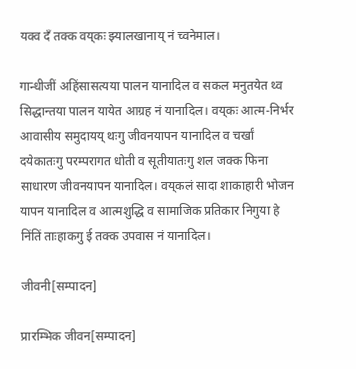यक्व दँ तक्क वय्‌कः झ्यालखानाय् नं च्वनेमाल।

गान्धीजीं अहिंसासत्यया पालन यानादिल व सकल मनुतयेत थ्व सिद्धान्तया पालन यायेत आग्रह नं यानादिल। वय्‌कः आत्म-निर्भर आवासीय समुदायय् थःगु जीवनयापन यानादिल व चर्खां दयेकातःगु परम्परागत धोती व सूतीयातःगु शल जक्क फिना साधारण जीवनयापन यानादिल। वय्‌कलं सादा शाकाहारी भोजन यापन यानादिल व आत्मशुद्धि व सामाजिक प्रतिकार निगुया हे निंतिं ताःहाकगु ई तक्क उपवास नं यानादिल।

जीवनी[सम्पादन]

प्रारम्भिक जीवन[सम्पादन]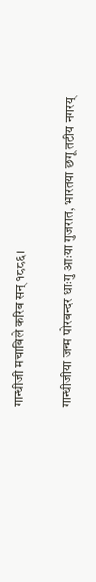गान्धीजी मचाबिले करिब सन् १८८६।

गान्धीजीया जन्म पोरबन्दर धाःगु आःया गुजरात, भारतया छगू तटीय नगरय्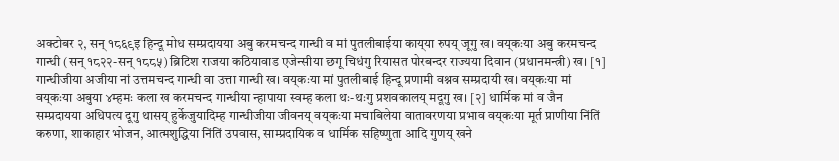अक्टोबर २, सन् १८६९इ हिन्दू मोध सम्प्रदायया अबु करमचन्द गान्धी व मां पुतलीबाईया काय्‌या रुपय् जूगु ख। वय्‌कःया अबु करमचन्द गान्धी (सन् १८२२-सन् १८८५) ब्रिटिश राजया कठियावाड एजेन्सीया छगू चिधंगु रियासत पोरबन्दर राज्यया दिवान (प्रधानमन्त्री) ख। [१] गान्धीजीया अजीया नां उत्तमचन्द गान्धी वा उत्ता गान्धी ख। वय्‌कःया मां पुतलीबाई हिन्दू प्रणामी वश्नव सम्प्रदायी ख। वय्‌कःया मां वय्‌कःया अबुया ४म्हमः कला ख करमचन्द गान्धीया न्हापाया स्वम्ह कला थः-थःगु प्रशवकालय् मदूगु ख। [२] धार्मिक मां व जैन सम्प्रदायया अधिपत्य दूगु थासय् हुर्केजुयादिम्ह गान्धीजीया जीवनय् वय्‌कःया मचाबिलेया वातावरणया प्रभाव वय्‌कःया मूर्त प्राणीया निंतिं करुणा, शाकाहार भोजन, आत्मशुद्धिया निंतिं उपवास, साम्प्रदायिक व धार्मिक सहिष्णुता आदि गुणय् खने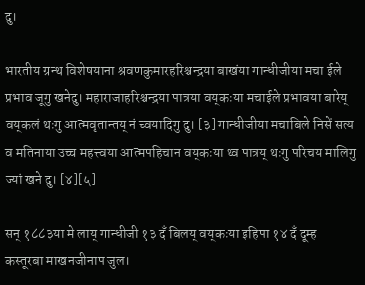दु।

भारतीय ग्रन्थ विशेषयाना श्रवणकुमारहरिश्चन्द्रया बाखंया गान्धीजीया मचा ईले प्रभाव जूगु खनेदु। महाराजाहरिश्चन्द्रया पात्रया वय्‌कःया मचाईले प्रभावया बारेय् वय्‌कलं थःगु आत्मवृतान्तय् नं च्वयादिगु दु। [३] गान्धीजीया मचाबिले निसें सत्य व मतिनाया उच्च महत्त्वया आत्मपहिचान वय्‌कःया थ्व पात्रय् थःगु परिचय मालिगु ज्यां खने दु। [४][५]

सन् १८८३या मे लाय् गान्धीजी १३ दँ बिलय् वय्‌कःया इहिपा १४ दँ दूम्ह कस्तूरबा माखनजीनाप जुल।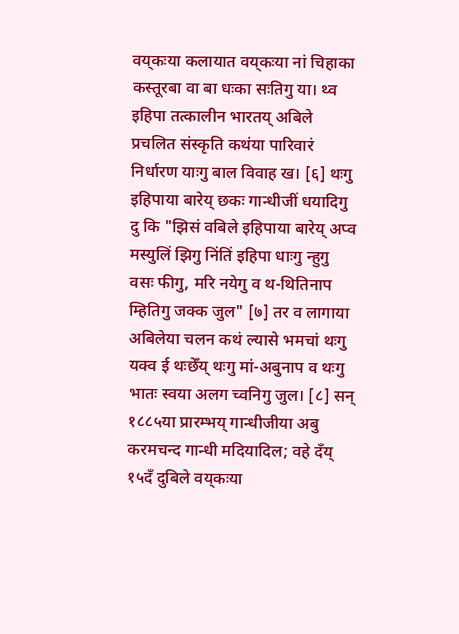वय्‌कःया कलायात वय्‌कःया नां चिहाका कस्तूरबा वा बा धःका सःतिगु या। थ्व इहिपा तत्कालीन भारतय् अबिले प्रचलित संस्कृति कथंया पारिवारं निर्धारण याःगु बाल विवाह ख। [६] थःगु इहिपाया बारेय्‌ छकः गान्धीजीं धयादिगु दु कि "झिसं वबिले इहिपाया बारेय् अप्व मस्युलिं झिगु निंतिं इहिपा धाःगु न्हुगु वसः फीगु, मरि नयेगु व थ-थितिनाप म्हितिगु जक्क जुल" [७] तर व लागाया अबिलेया चलन कथं ल्यासे भमचां थःगु यक्व ई थःछेँय् थःगु मां-अबुनाप व थःगु भातः स्वया अलग च्वनिगु जुल। [८] सन् १८८५या प्रारम्भय् गान्धीजीया अबु करमचन्द गान्धी मदियादिल; वहे दँय् १५दँ दुबिले वय्‌कःया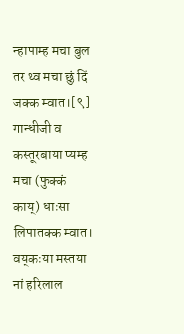न्हापाम्ह मचा बुल तर थ्व मचा छुं दिं जक्क म्वात।[९] गान्धीजी व कस्तूरबाया प्यम्ह मचा (फुक्कं काय्‌) धाःसा लिपातक्क म्वात। वय्‌कःया मस्तया नां हरिलाल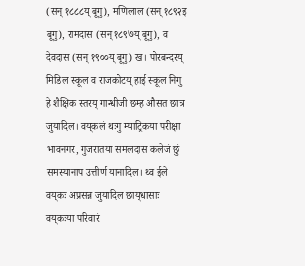(सन् १८८८य् बूगु), मणिलाल (सन् १८९२इ बूगु), रामदास (सन् १८९७य् बूगु), व देवदास (सन् १९००य् बूगु) ख। पोरबन्दरय् मिडिल स्कूल व राजकोटय् हाई स्कूल निगु हे शैक्षिक स्तरय् गान्धीजी छम्ह औसत छात्र जुयादिल। वय्‌कलं थःगु म्याट्रिकया परीक्षा भावनगर, गुजरातया समलदास कलेजं छुं समस्यानाप उत्तीर्ण यानादिल। थ्व ईले वय्‌कः अप्रसन्न जुयादिल छाय्‌धासाः वय्‌कःया परिवारं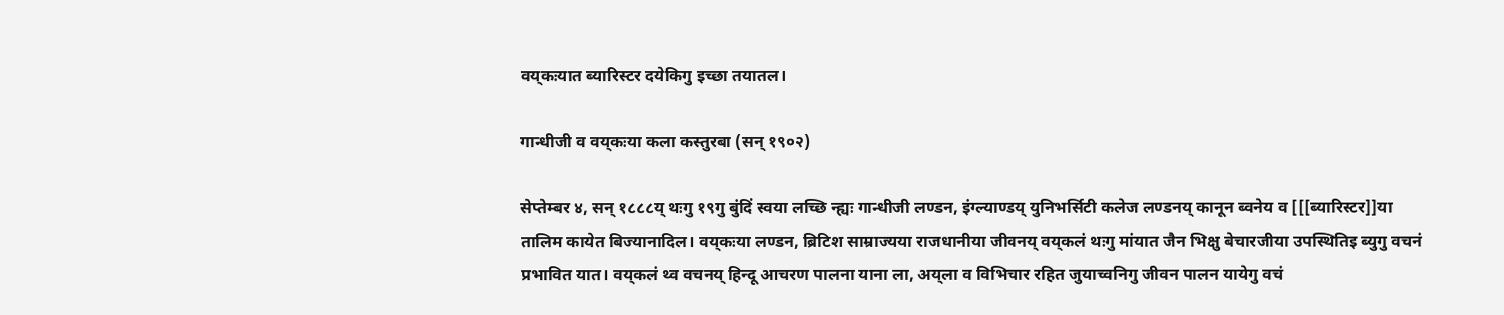वय्‌कःयात ब्यारिस्टर दयेकिगु इच्छा तयातल।

गान्धीजी व वय्‌कःया कला कस्तुरबा (सन् १९०२)

सेप्तेम्बर ४, सन् १८८८य् थःगु १९गु बुंदिं स्वया लच्छि न्ह्यः गान्धीजी लण्डन, इंग्ल्याण्डय् युनिभर्सिटी कलेज लण्डनय् कानून ब्वनेय व [[[ब्यारिस्टर]]या तालिम कायेत बिज्यानादिल। वय्‌कःया लण्डन, ब्रिटिश साम्राज्यया राजधानीया जीवनय् वय्‌कलं थःगु मांयात जैन भिक्षु बेचारजीया उपस्थितिइ ब्युगु वचनं प्रभावित यात। वय्‌कलं थ्व वचनय् हिन्दू आचरण पालना याना ला, अय्‌ला व विभिचार रहित जुयाच्वनिगु जीवन पालन यायेगु वचं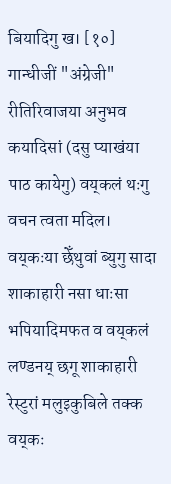बियादिगु ख। [१०] गान्धीजीं "अंग्रेजी" रीतिरिवाजया अनुभव कयादिसां (दसु प्याखंया पाठ कायेगु) वय्‌कलं थःगु वचन त्वता मदिल। वय्‌कःया छेँथुवां ब्युगु सादा शाकाहारी नसा धाःसा भपियादिमफत व वय्‌कलं लण्डनय् छगू शाकाहारी रेस्टुरां मलुइकुबिले तक्क वय्‌कः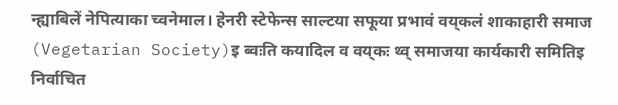न्ह्याबिलें नेपित्याका च्वनेमाल। हेनरी स्टेफेन्स साल्टया सफूया प्रभावं वय्‌कलं शाकाहारी समाज (Vegetarian Society)इ ब्वःति कयादिल व वय्‌कः थ्व् समाजया कार्यकारी समितिइ निर्वाचित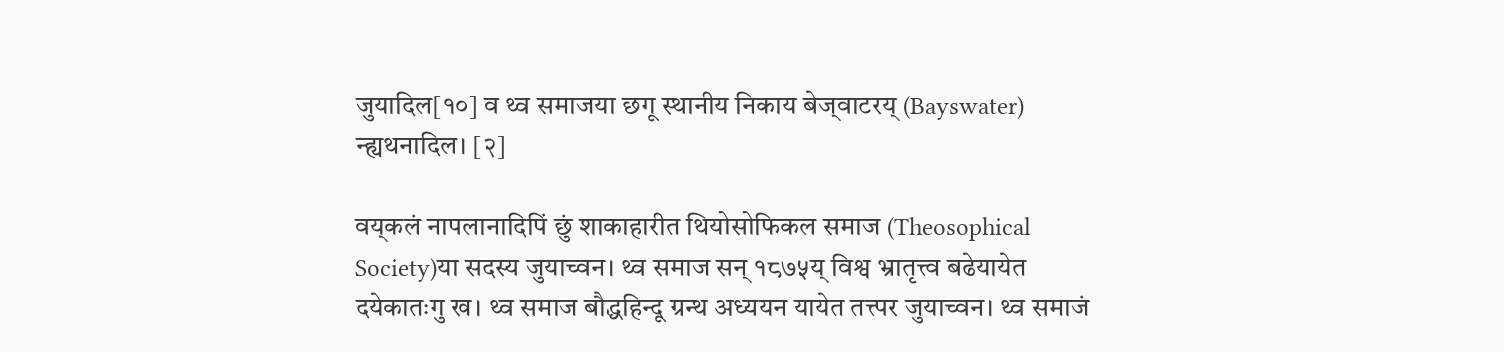जुयादिल[१०] व थ्व समाजया छगू स्थानीय निकाय बेज्‌वाटरय् (Bayswater) न्ह्यथनादिल। [२]

वय्‌कलं नापलानादिपिं छुं शाकाहारीत थियोसोफिकल समाज (Theosophical Society)या सदस्य जुयाच्वन। थ्व समाज सन् १८७५य् विश्व भ्रातृत्त्व बढेयायेत दयेकातःगु ख। थ्व समाज बौद्धहिन्दू ग्रन्थ अध्ययन यायेत तत्त्पर जुयाच्वन। थ्व समाजं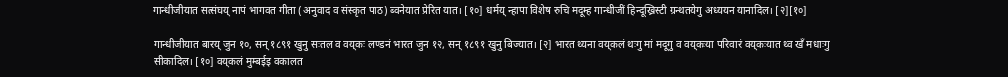गान्धीजीयात सत्संघय् नापं भागवत गीता (अनुवाद व संस्कृत पाठ) ब्वनेयात प्रेरित यात। [१०] धर्मय् न्हापा विशेष रुचि मदूम्ह गान्धीजीं हिन्दूख्रिस्टी ग्रन्थतयेगु अध्ययन यानादिल। [२][१०]

गान्धीजीयात बारय् जुन १०, सन् १८९१ खुनु सःतल व वय्‌कः लण्डनं भारत जुन १२, सन् १८९१ खुनु बिज्यात। [२] भारत थ्यना वय्‌कलं थःगु मां मदूगु व वय्‌कःया परिवारं वय्‌कःयात थ्व खँ मधाःगु सीकादिल। [१०] वय्‌कलं मुम्बईइ वकालत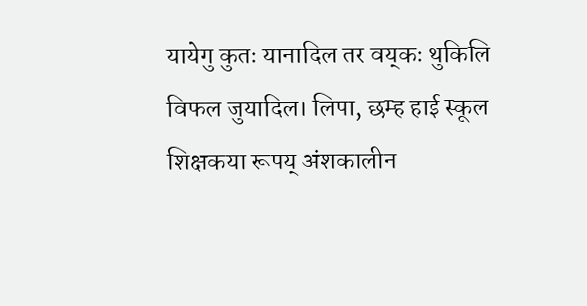यायेगु कुतः यानादिल तर वय्‌कः थुकिलि विफल जुयादिल। लिपा, छम्ह हाई स्कूल शिक्षकया रूपय् अंशकालीन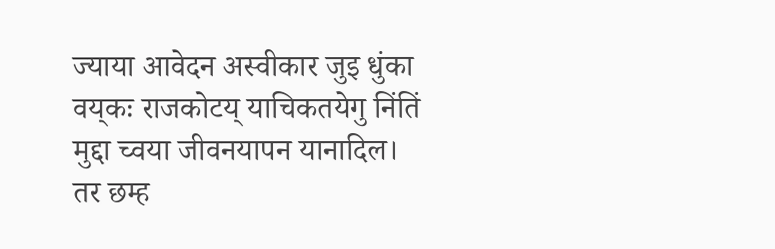ज्याया आवेदन अस्वीकार जुइ धुंका वय्‌कः राजकोटय् याचिकतयेगु निंतिं मुद्दा च्वया जीवनयापन यानादिल। तर छम्ह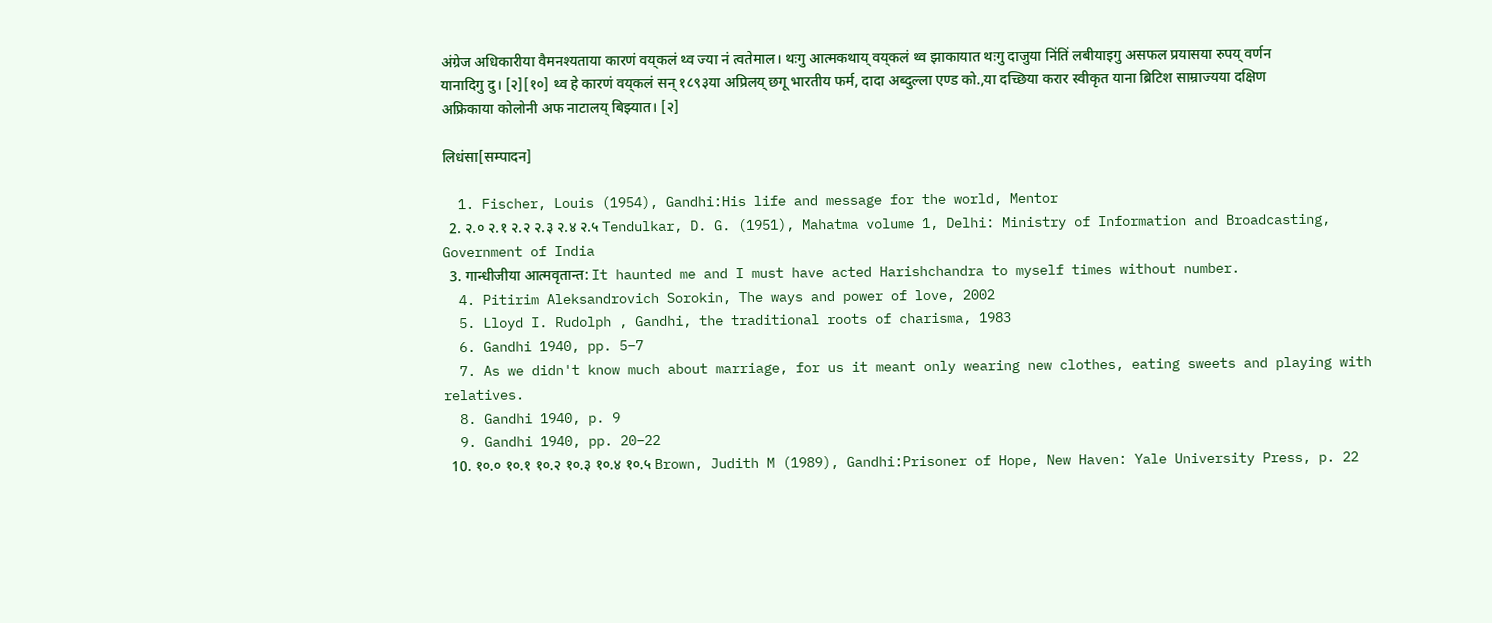अंग्रेज अधिकारीया वैमनश्यताया कारणं वय्‌कलं थ्व ज्या नं त्वतेमाल। थःगु आत्मकथाय् वय्‌कलं थ्व झाकायात थःगु दाजुया निंतिं लबीयाइगु असफल प्रयासया रुपय् वर्णन यानादिगु दु। [२][१०] थ्व हे कारणं वय्‌कलं सन् १८९३या अप्रिलय् छगू भारतीय फर्म, दादा अब्दुल्ला एण्ड को.,या दच्छिया करार स्वीकृत याना ब्रिटिश साम्राज्यया दक्षिण अफ्रिकाया कोलोनी अफ नाटालय् बिझ्यात। [२]

लिधंसा[सम्पादन]

  1. Fischer, Louis (1954), Gandhi:His life and message for the world, Mentor
  2. २.० २.१ २.२ २.३ २.४ २.५ Tendulkar, D. G. (1951), Mahatma volume 1, Delhi: Ministry of Information and Broadcasting, Government of India
  3. गान्धीजीया आत्मवृतान्त: It haunted me and I must have acted Harishchandra to myself times without number.
  4. Pitirim Aleksandrovich Sorokin, The ways and power of love, 2002
  5. Lloyd I. Rudolph , Gandhi, the traditional roots of charisma, 1983
  6. Gandhi 1940, pp. 5–7
  7. As we didn't know much about marriage, for us it meant only wearing new clothes, eating sweets and playing with relatives.
  8. Gandhi 1940, p. 9
  9. Gandhi 1940, pp. 20–22
  10. १०.० १०.१ १०.२ १०.३ १०.४ १०.५ Brown, Judith M (1989), Gandhi:Prisoner of Hope, New Haven: Yale University Press, p. 22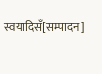स्वयादिसँ[सम्पादन]